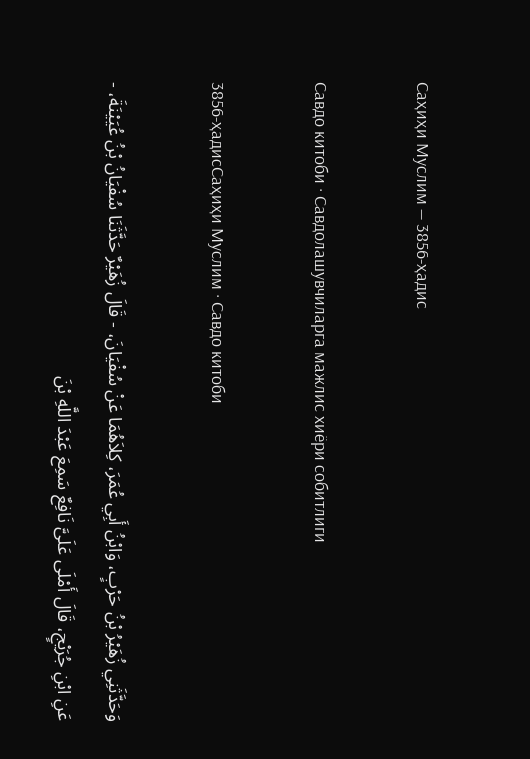Саҳиҳи Муслим — 3856-ҳадис

Савдо китоби · Савдолашувчиларга мажлис хиёри собитлиги

3856-ҳадисСаҳиҳи Муслим · Савдо китоби

وَحَدَّثَنِي زُهَيْرُ بْنُ حَرْبٍ، وَابْنُ أَبِي عُمَرَ، كِلاَهُمَا عَنْ سُفْيَانَ، - قَالَ زُهَيْرٌ حَدَّثَنَا سُفْيَانُ بْنُ عُيَيْنَةَ، - عَنِ ابْنِ جُرَيْجٍ، قَالَ أَمْلَى عَلَىَّ نَافِعٌ سَمِعَ عَبْدَ اللَّهِ بْنَ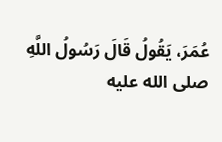عُمَرَ، يَقُولُ قَالَ رَسُولُ اللَّهِ صلى الله عليه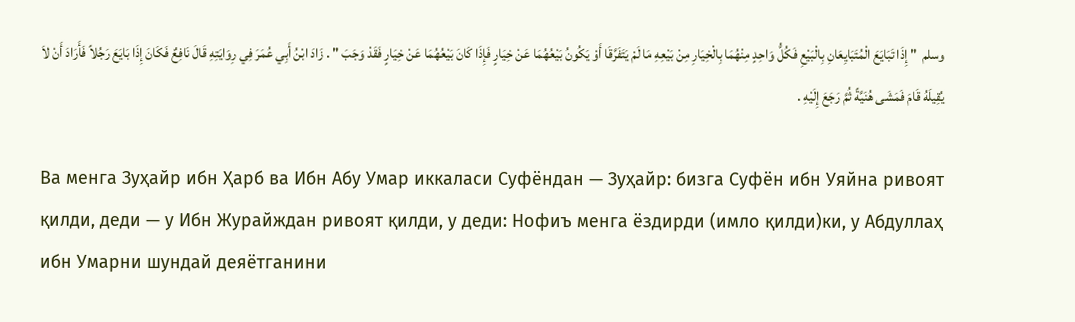وسلم  " إِذَا تَبَايَعَ الْمُتَبَايِعَانِ بِالْبَيْعِ فَكُلُّ وَاحِدٍ مِنْهُمَا بِالْخِيَارِ مِنْ بَيْعِهِ مَا لَمْ يَتَفَرَّقَا أَوْ يَكُونُ بَيْعُهُمَا عَنْ خِيَارٍ فَإِذَا كَانَ بَيْعُهُمَا عَنْ خِيَارٍ فَقَدْ وَجَبَ " . زَادَ ابْنُ أَبِي عُمَرَ فِي رِوَايَتِهِ قَالَ نَافِعٌ فَكَانَ إِذَا بَايَعَ رَجُلاً فَأَرَادَ أَنْ لاَ يُقِيلَهُ قَامَ فَمَشَى هُنَيَّةً ثُمَّ رَجَعَ إِلَيْهِ .

Ва менга Зуҳайр ибн Ҳарб ва Ибн Абу Умар иккаласи Суфёндан — Зуҳайр: бизга Суфён ибн Уяйна ривоят қилди, деди — у Ибн Журайждан ривоят қилди, у деди: Нофиъ менга ёздирди (имло қилди)ки, у Абдуллаҳ ибн Умарни шундай деяётганини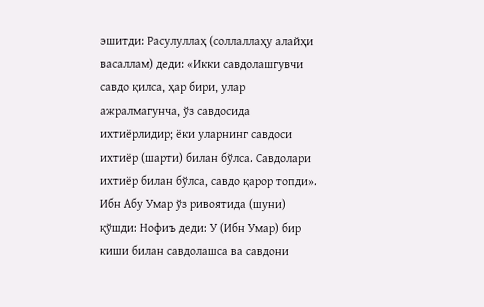эшитди: Расулуллаҳ (соллаллаҳу алайҳи васаллам) деди: «Икки савдолашгувчи савдо қилса, ҳар бири, улар ажралмагунча, ўз савдосида ихтиёрлидир; ёки уларнинг савдоси ихтиёр (шарти) билан бўлса. Савдолари ихтиёр билан бўлса, савдо қарор топди». Ибн Абу Умар ўз ривоятида (шуни) қўшди: Нофиъ деди: У (Ибн Умар) бир киши билан савдолашса ва савдони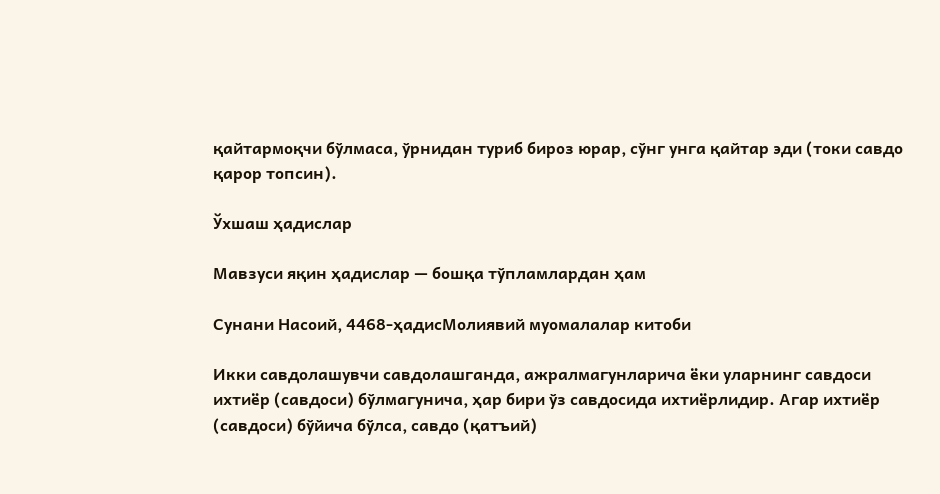қайтармоқчи бўлмаса, ўрнидан туриб бироз юрар, сўнг унга қайтар эди (токи савдо қарор топсин).

Ўхшаш ҳадислар

Мавзуси яқин ҳадислар — бошқа тўпламлардан ҳам

Сунани Насоий, 4468-ҳадисМолиявий муомалалар китоби

Икки савдолашувчи савдолашганда, ажралмагунларича ёки уларнинг савдоси ихтиёр (савдоси) бўлмагунича, ҳар бири ўз савдосида ихтиёрлидир. Агар ихтиёр (савдоси) бўйича бўлса, савдо (қатъий)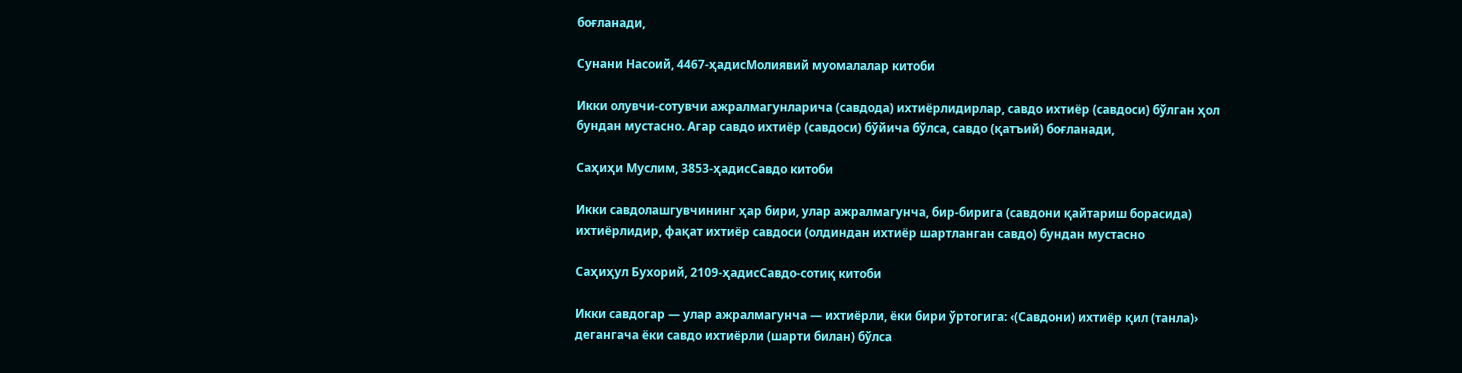боғланади,

Сунани Насоий, 4467-ҳадисМолиявий муомалалар китоби

Икки олувчи-сотувчи ажралмагунларича (савдода) ихтиёрлидирлар, савдо ихтиёр (савдоси) бўлган ҳол бундан мустасно. Агар савдо ихтиёр (савдоси) бўйича бўлса, савдо (қатъий) боғланади,

Саҳиҳи Муслим, 3853-ҳадисСавдо китоби

Икки савдолашгувчининг ҳар бири, улар ажралмагунча, бир-бирига (савдони қайтариш борасида) ихтиёрлидир, фақат ихтиёр савдоси (олдиндан ихтиёр шартланган савдо) бундан мустасно

Саҳиҳул Бухорий, 2109-ҳадисСавдо-сотиқ китоби

Икки савдогар — улар ажралмагунча — ихтиёрли, ёки бири ўртогига: ‹(Савдони) ихтиёр қил (танла)› дегангача ёки савдо ихтиёрли (шарти билан) бўлса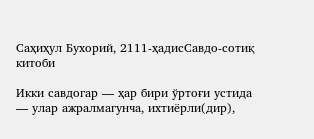Саҳиҳул Бухорий, 2111-ҳадисСавдо-сотиқ китоби

Икки савдогар — ҳар бири ўртоғи устида — улар ажралмагунча, ихтиёрли(дир),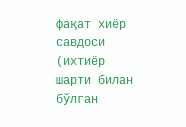фақат хиёр савдоси (ихтиёр шарти билан бўлган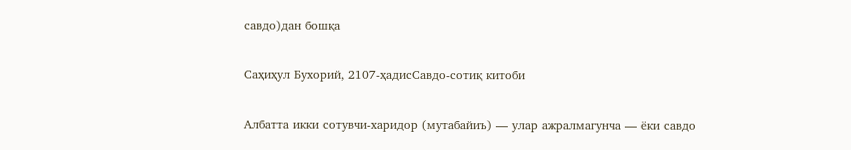савдо)дан бошқа

Саҳиҳул Бухорий, 2107-ҳадисСавдо-сотиқ китоби

Албатта икки сотувчи-харидор (мутабайиъ) — улар ажралмагунча — ёки савдо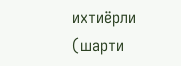ихтиёрли (шарти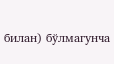билан) бўлмагунча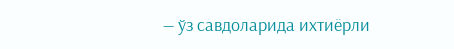— ўз савдоларида ихтиёрли